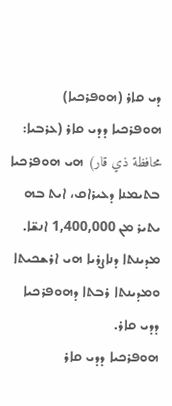ܕܝ ܩܐܪ (ܗܘܦܪܟܝܐ)
ܗܘܦܪܟܝܐ ܕܕܝ ܩܐܪ (ܥܪܒܝܐ: محافظة ذي قار) ܗܝ ܗܘܦܪܟܝܐ ܒܬܝܡܢܐ ܕܥܝܪܐܩ، ܐܝܬ ܒܗ ܝܬܝܪ ܡܢ 1,400,000 ܐܢܫ̈ܐ. ܡܕܝܢܬܐ ܕܢܐܨܪܝܐ ܗܝ ܐܪܫܟܝܬܐ ܘܡܕܝܢܬܐ ܪܒܬܐ ܕܗܘܦܪܟܝܐ ܕܕܝ ܩܐܪ.
ܗܘܦܪܟܝܐ ܕܕܝ ܩܐܪ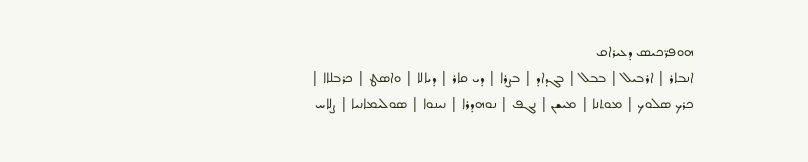ܗܘܦܪ̈ܟܝܣ ܕܥܝܪܐܩ
ܐܢܒܐܪ | ܐܪܒܝܠ | ܒܒܠ | ܒܓܕܐܕ | ܒܨܪܐ | ܕܝ ܩܐܪ | ܕܝܐܠܐ | ܘܐܣܛ | ܟܪܒܠܐܐ | ܟܪܟ ܣܠܘܟ | ܡܘܬܢܐ | ܡܝܫܢ | ܢܓܦ | ܢܘܗܕܪܐ | ܢܝܢܘܐ | ܣܘܠܝܡܐܢܝܐ | ܨܠܐܚ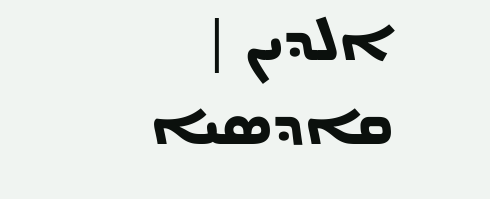ܐܠܕܝܢ | ܩܐܕܣܝܐ